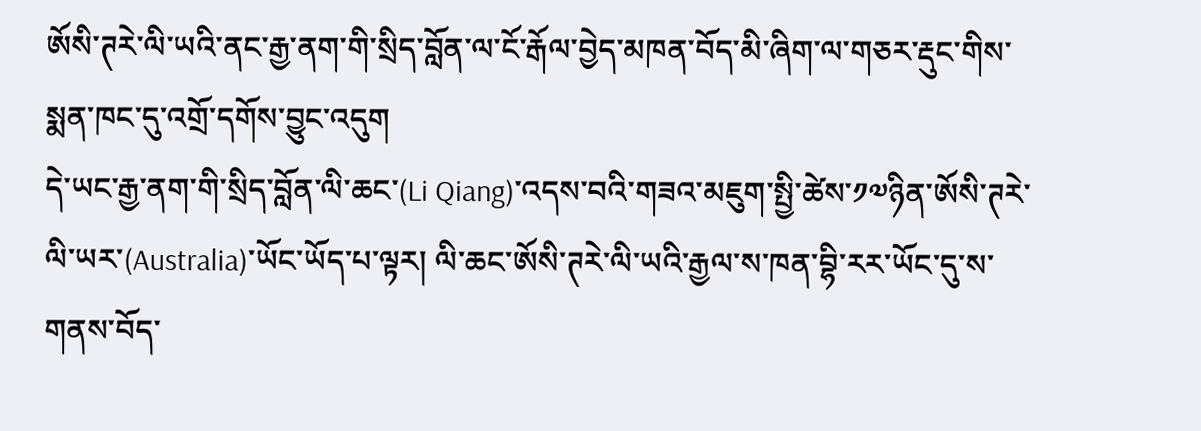ཨོསི་ཊརེ་ལི་ཡའི་ནང་རྒྱ་ནག་གི་སྲིད་བློན་ལ་ངོ་རྒོལ་བྱེད་མཁན་བོད་མི་ཞིག་ལ་གཅར་རྡུང་གིས་སྨན་ཁང་དུ་འགྲོ་དགོས་བྱུང་འདུག
དེ་ཡང་རྒྱ་ནག་གི་སྲིད་བློན་ལི་ཆང་(Li Qiang)་འདས་བའི་གཟའ་མཇུག་སྤྱི་ཚེས་༡༧ཉིན་ཨོསི་ཊརེ་ལི་ཡར་(Australia)་ཡོང་ཡོད་པ་ལྟར། ལི་ཆང་ཨོསི་ཊརེ་ལི་ཡའི་རྒྱལ་ས་ཁན་བྷི་རར་ཡོང་དུ་ས་གནས་བོད་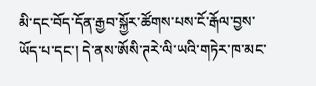མི་དང་བོད་དོན་རྒྱབ་སྐྱོར་ཚོགས་པས་ངོ་རྒོལ་བྱས་ཡོད་པ་དང་། དེ་ནས་ཨོསི་ཊརེ་ལི་ཡའི་གཏེར་ཁ་མང་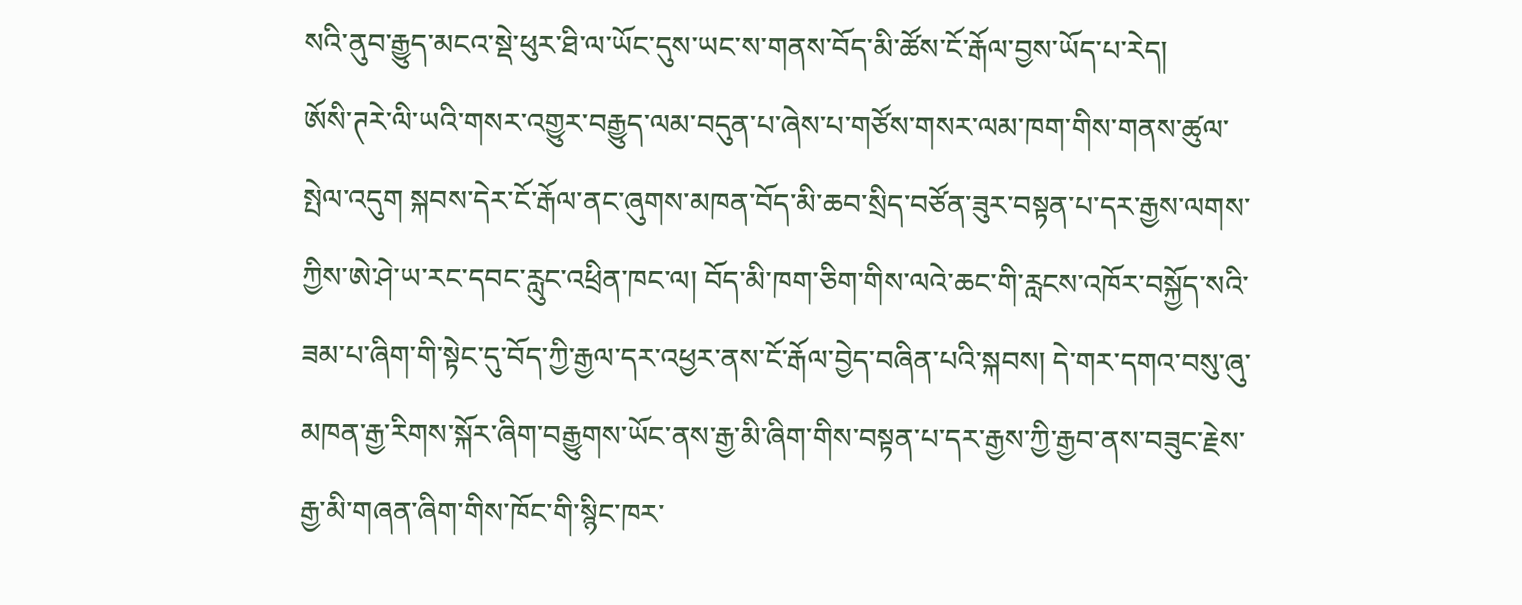སའི་ནུབ་རྒྱུད་མངའ་སྡེ་ཕུར་ཐི་ལ་ཡོང་དུས་ཡང་ས་གནས་བོད་མི་ཚོས་ངོ་རྒོལ་བྱས་ཡོད་པ་རེད།
ཨོསི་ཊརེ་ལི་ཡའི་གསར་འགྱུར་བརྒྱུད་ལམ་བདུན་པ་ཞེས་པ་གཙོས་གསར་ལམ་ཁག་གིས་གནས་ཚུལ་སྤེལ་འདུག སྐབས་དེར་ངོ་རྒོལ་ནང་ཞུགས་མཁན་བོད་མི་ཆབ་སྲིད་བཙོན་ཟུར་བསྟན་པ་དར་རྒྱས་ལགས་ཀྱིས་ཨེ་ཤེ་ཡ་རང་དབང་རླུང་འཕྲིན་ཁང་ལ། བོད་མི་ཁག་ཅིག་གིས་ལའེ་ཆང་གི་རླངས་འཁོར་བསྐྱོད་སའི་ཟམ་པ་ཞིག་གི་སྟེང་དུ་བོད་ཀྱི་རྒྱལ་དར་འཕྱར་ནས་ངོ་རྒོལ་བྱེད་བཞིན་པའི་སྐབས། དེ་གར་དགའ་བསུ་ཞུ་མཁན་རྒྱ་རིགས་སྐོར་ཞིག་བརྒྱུགས་ཡོང་ནས་རྒྱ་མི་ཞིག་གིས་བསྟན་པ་དར་རྒྱས་ཀྱི་རྒྱབ་ནས་བཟུང་རྗེས་རྒྱ་མི་གཞན་ཞིག་གིས་ཁོང་གི་སྙིང་ཁར་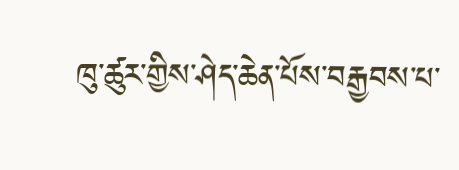ཁུ་ཚུར་གྱིས་ཤེད་ཆེན་པོས་བརྒྱབས་པ་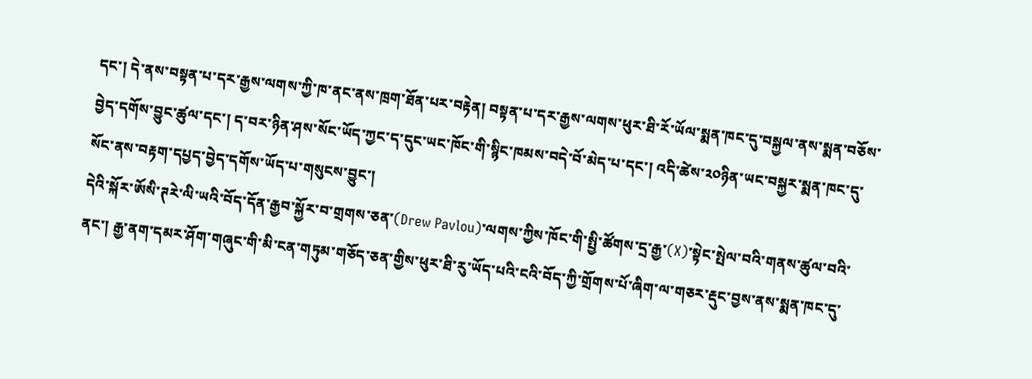དང་། དེ་ནས་བསྟན་པ་དར་རྒྱས་ལགས་ཀྱི་ཁ་ནང་ནས་ཁྲག་ཐོན་པར་བརྟེན། བསྟན་པ་དར་རྒྱས་ལགས་ཕུར་ཐི་རོ་ཡོལ་སྨན་ཁང་དུ་བསྐྱལ་ནས་སྨན་བཅོས་བྱེད་དགོས་བྱུང་ཚུལ་དང་། ད་བར་ཉིན་ཤས་སོང་ཡོད་ཀྱང་ད་དུང་ཡང་ཁོང་གི་སྙིང་ཁམས་བདེ་བོ་མེད་པ་དང་། འདི་ཚེས་༢༠ཉིན་ཡང་བསྐྱར་སྨན་ཁང་དུ་སོང་ནས་བརྟག་དཔྱད་བྱེད་དགོས་ཡོད་པ་གསུངས་བྱུང་།
དེའི་སྐོར་ཨོསི་ཊརེ་ལི་ཡའི་བོད་དོན་རྒྱབ་སྐྱོར་བ་གྲགས་ཅན་(Drew Pavlou)་ལགས་ཀྱིས་ཁོང་གི་སྤྱི་ཚོགས་དྲ་རྒྱ་(X)་སྟེང་སྤེལ་བའི་གནས་ཚུལ་བའི་ནང་། རྒྱ་ནག་དམར་ཤོག་གཞུང་གི་མི་ངན་གཏུམ་གཅོད་ཅན་གྱིས་ཕུར་ཐི་རུ་ཡོད་པའི་ངའི་བོད་ཀྱི་གྲོགས་པོ་ཞིག་ལ་གཅར་རྡུང་བྱས་ནས་སྨན་ཁང་དུ་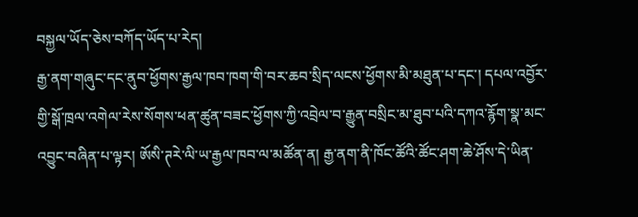བསྐྱལ་ཡོད་ཅེས་བཀོད་ཡོད་པ་རེད།
རྒྱ་ནག་གཞུང་དང་ནུབ་ཕྱོགས་རྒྱལ་ཁབ་ཁག་གི་བར་ཆབ་སྲིད་ལངས་ཕྱོགས་མི་མཐུན་པ་དང་། དཔལ་འབྱོར་གྱི་སྒོ་ཁྲལ་འགེལ་རེས་སོགས་ཕན་ཚུན་བཟང་ཕྱོགས་ཀྱི་འབྲེལ་བ་རྒྱུན་བསྲིང་མ་ཐུབ་པའི་དཀའ་རྙོག་སྣ་མང་འབྱུང་བཞིན་པ་ལྟར། ཨོསི་ཊརེ་ལི་ཡ་རྒྱལ་ཁབ་ལ་མཚོན་ན། རྒྱ་ནག་ནི་ཁོང་ཚོའི་ཚོང་ཤག་ཆེ་ཤོས་དེ་ཡིན་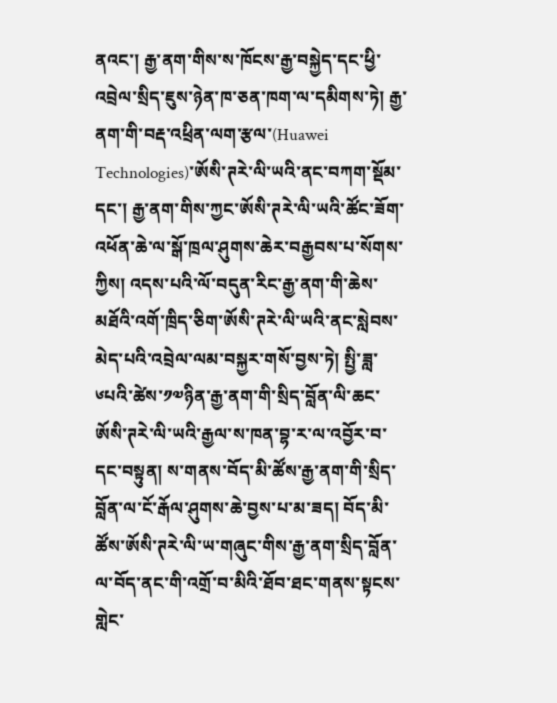ནའང་། རྒྱ་ནག་གིས་ས་ཁོངས་རྒྱ་བསྐྱེད་དང་ཕྱི་འབྲེལ་སྲིད་ཇུས་ཉེན་ཁ་ཅན་ཁག་ལ་དམིགས་ཏེ། རྒྱ་ནག་གི་བརྡ་འཕྲིན་ལག་རྩལ་(Huawei Technologies)་ཨོསི་ཊརེ་ལི་ཡའི་ནང་བཀག་སྡོམ་དང་། རྒྱ་ནག་གིས་ཀྱང་ཨོསི་ཊརེ་ལི་ཡའི་ཚོང་ཟོག་འཕོན་ཆེ་ལ་སྒོ་ཁྲལ་ཤུགས་ཆེར་བརྒྱབས་པ་སོགས་ཀྱིས། འདས་པའི་ལོ་བདུན་རིང་རྒྱ་ནག་གི་ཆེས་མཐོའི་འགོ་ཁྲིད་ཅིག་ཨོསི་ཊརེ་ལི་ཡའི་ནང་སླེབས་མེད་པའི་འབྲེལ་ལམ་བསྐྱར་གསོ་བྱས་ཏེ། སྤྱི་ཟླ་༦པའི་ཚེས་༡༧ཉིན་རྒྱ་ནག་གི་སྲིད་བློན་ལི་ཆང་ཨོསི་ཊརེ་ལི་ཡའི་རྒྱལ་ས་ཁན་བྷ་ར་ལ་འབྱོར་བ་དང་བསྟུན། ས་གནས་བོད་མི་ཚོས་རྒྱ་ནག་གི་སྲིད་བློན་ལ་ངོ་རྒོལ་ཤུགས་ཆེ་བྱས་པ་མ་ཟད། བོད་མི་ཚོས་ཨོསི་ཊརེ་ལི་ཡ་གཞུང་གིས་རྒྱ་ནག་སྲིད་བློན་ལ་བོད་ནང་གི་འགྲོ་བ་མིའི་ཐོབ་ཐང་གནས་སྟངས་གླེང་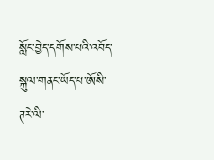སློང་བྱེད་དགོས་པའི་འབོད་སྐུལ་གནང་ཡོད་པ་ཨོསི་ཊརེ་ལི་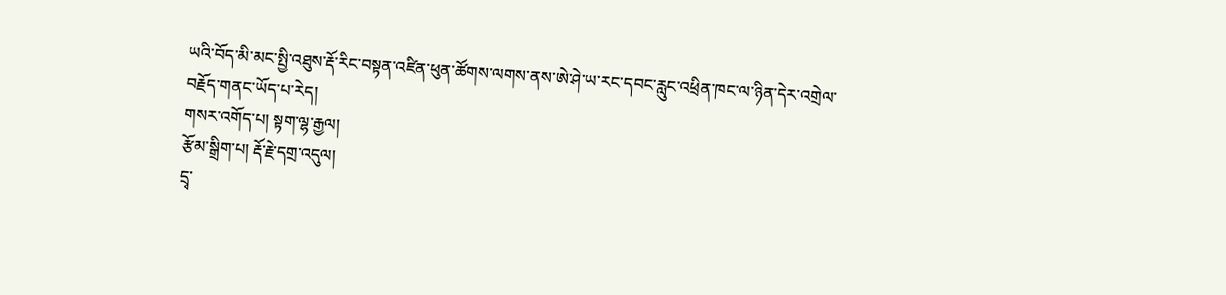ཡའི་བོད་མི་མང་སྤྱི་འཐུས་རྡོ་རིང་བསྟན་འཛིན་ཕུན་ཚོགས་ལགས་ནས་ཨེ་ཤེ་ཡ་རང་དབང་རླུང་འཕྲིན་ཁང་ལ་ཉིན་དེར་འགྲེལ་བརྗོད་གནང་ཡོད་པ་རེད།
གསར་འགོད་པ། སྟག་ལྷ་རྒྱལ།
རྩོམ་སྒྲིག་པ། རྡོ་རྗེ་དགྲ་འདུལ།
དྲྭ་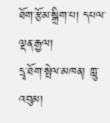ཐོག་རྩོམ་སྒྲིག་པ། དཔལ་ལྡན་རྒྱལ།
དྲྭ་ཐོག་སྤེལ་མཁན། ཀླུ་འབུམ།